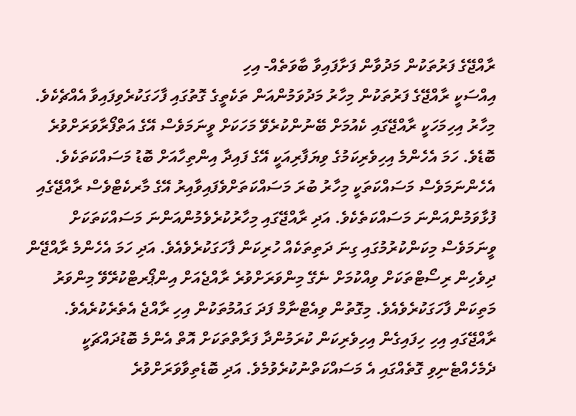ރާއްޖޭގެ ފަރުތަކުން މަދުވާން ފަށާފައިވާ ބާވަތެއް- އިހި
އިއްސަކީ ރާއްޖޭގެ ފަރުތަކުން މިހާރު މަދުވަމުންއަން ތަކެތީގެ ގޮތުގައި ފާހަގަކުރެވިފައިވާ އެއްޗެކެވެ. މިހާރު އިހިމަހަކީ ރާއްޖޭގައި ކެއުމަށް ބޭނުންކުރެވޭ މަހަކަށް ވީނަމަވެސް އޭގެ އަތްފޯރާވަރަށްވުރެ ބޮޑެވެ. ހަމަ އެހެންމެ އިހިވެރިކަމުގެ ވިޔަފާރިއަކީ އޭގެ ފައިދާ އިންތިހާއަށް ބޮޑު މަސައްކަތަކެވެ. އެހެންނަމަވެސް މަސައްކަތަކީ މިހާރު ބުރަ މަސައްކަތަށްވެފައިވާއިރު އޭގެ މާރކެޓްވެސް ރާއްޖޭގެއި ފުޅާވަމުންއަންނަ މަސައްކަތެކެވެ. އަދި ރާއްޖޭގައި މިހާރުކުރެވެމުންއަންނަ މަސައްކަތަކަށް ވީނަމަވެސް މިކަންކުރުމުގައި ގިނަ ދަތިތަކެއް ހުރިކަން ފާހަގަކުރެވެއެވެ. އަދި ހަމަ އެހެންމެ ރާއްޖޭން ދިވެހިން ރިސޯޓްތަކަށް ވިއްކުމަށް ނެގޭ މިންވަރަށްވުރެ ރާއްޖެއަށް އިންޕޯރޓްކުރޭވޭ މިންވަރު މަތިކަން ފާހަގަކުރެވެއެވެ. މިގޮތުން ވިއެޓްނާމް ފަދަ ގައުމުތަކުން އިހި ރާއްޖެ އެތެރެކުރެއެވެ.
ރާއްޖޭގައި އިހި ހިފައިގެން އިހިވެރިކަން ކުރަމުންދާ ފަރާތްތަކަށް އޮތް އެންމެ ބޮޑުދައްޗަކީ ދެމެހެއްޓެނިވި ގޮތެއްގައި އެ މަސައްކަތްނުކުރެވުމެވެ. އަދި ބޮޑެތިވާވަރަށްވުރެ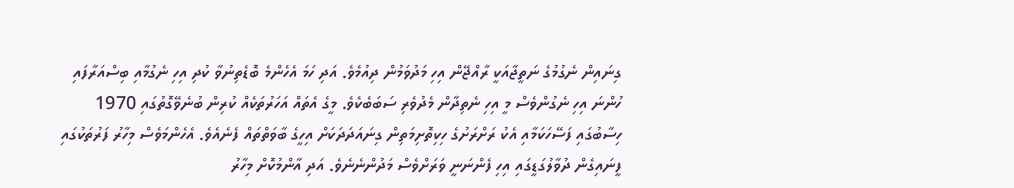ގިނައިން ނެގުމުގެ ނަތީޖާއަކީ ރާއްޖޭން އިހި މަދުވަމުން ދިއުމެވެ. އަދި ހަމަ އެހެންމެ ބޮޑެތިނުވާ ކުދި އިހި ނެގުމާއި ބިސްއަރާފައި ހުންނަ އިހި ނެގުންވެސް މީ އިހި ނެތިދާން މެދުވެރި ސަބަބެކެވެ. މީގެ އެތައް އަހަރުތަކެއް ކުރިން ބުނެވޭގޮތުގައި 1970 ހިސާބުގައި ފަސޭހަކަމާއި އެކު ރަށްރަށުގެ ހިކިތޮށިމަތިން ގިނައަދަދަކަށް އިހީގެ ބާވަތްތައް ފެނެއެވެ. އެހެންމަވެސް މިހާރު ފަރުތަކުގައި ފީނައިގެން ދުވާލުގަޑީގައި އިހި ފެންނަނީ ވަރަށްވެސް މަދުންނެނެވެ. އަދި އާންމުކޮށް މިހާރު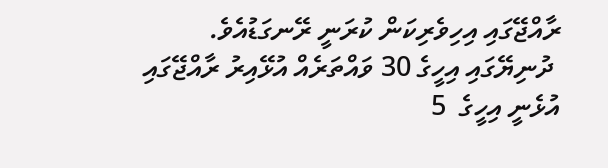ރާއްޖޭގައި އިހިވެރިކަން ކުރަނީ ރޭނގަޑުއެވެ.
 ދުނިޔޭގައި އިހީގެ 30 ވައްތަރެއް އުޅޭއިރު ރާއްޖޭގައި އުޅެނީ އިހީގެ  5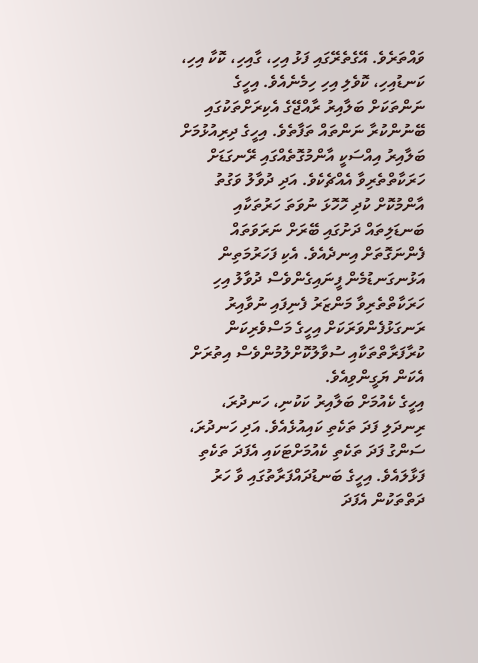ވައްތަރެވެ. އޭގެތެރޭގައި ފަޅު އިހި، ގާއިހި، ކޮކާ އިހި، ކަނޑުއިހި، ކޮވެލި އިހި ހިމެނެއެވެ. އިހީގެ ނަންތަކަށް ބަލާއިރު ރާއްޖޭގެ އެކިރަށްތަކުގައި ބޭނުންކުރާ ނަންތައް ތަފާތެވެ. އިހީގެ ދިރިއުޅުމަށް ބަލާއިރު އިއްސަކީ އާންމުގޮތެއްގައި ރޭނގަޑަށް ހަރަކާތްތެރިވާ އެއްޗެކެވެ. އަދި ދުވާލު ވަގުތު އާންމުކޮށް ކުދި ހޮހޮޅަ ނުވަތަ ހަރުތަކާއި ބަނޑަލިތައް ދަށުގައި ބޭރަށް ނަރަވަތައް ފެންނަގޮތަށް އިނދެއެވެ. އެކި ފަހަރުމަތިން އަޅުނގަނޑުމެން ފީނައިގެންވެސް ދުވާލު އިހި ހަރަކާތްތެރިވާ މަންޒަރު ފެނިފައި ނުވާއިރު ރަނގަޅުފެންވަރަކަށް އިހީގެ މަސްވެރިކަން ކުރާފަރާތްތަކާއި ސުވާލުކޮށްލުމުންވެސް އިތުރަށް އެކަން ޔަގީންވިއެވެ.
އިހީގެ ކެއުމަށް ބަލާއިރު ކަކުނި، ހަނދުރަ، ރިނދަލި ފަދަ ތަކެތި ކައިއުޅެއެވެ. އަދި ހަނދުރަ، ސަންގު ފަދަ ތަކެތި ކެއުމަށްޓަކައި އެފަދަ ތަކެތި ފަޅާލައެވެ. އިހީގެ ބަނޑުދައްފަރާތުގައި ވާ ހަރު ދަތްތަކުން އެފަދަ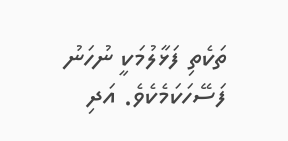ތަކެތި ފަޅާލުމަކީ ނުހަނު ފަސޭހަކަމެކެވެ. އަދި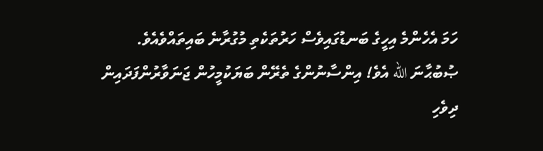ހަމަ އެހެންމެ އިހީގެ ބަނޑުގައިވެސް ހަރުތަކެތި މުގުރާނެ ބައިތައްވެއެވެ.
ޞުބުޙާނަ الله އެވެ! އިންސާނުންގެ ތެރޭން ބަޔަކުމީހުން ޖަނަވާރުންފަދައިން
ދިވެހި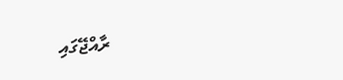ރާއްޖޭގައި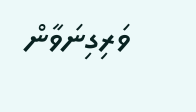ވަރިގިނަވާން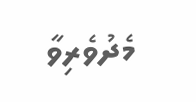މެދުވެރިވާ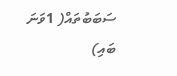ސަބަބުތައް( 1ވަނަ ބައި)